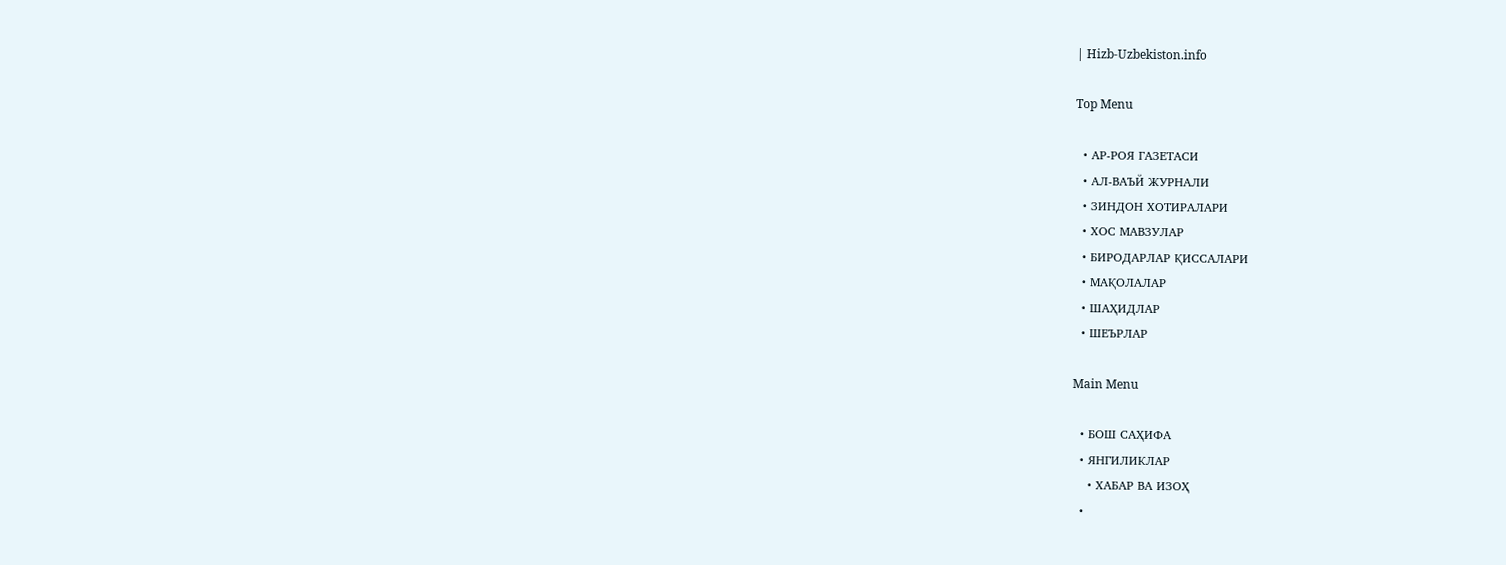| Hizb-Uzbekiston.info

Top Menu

  • АР-РОЯ ГАЗЕТАСИ
  • АЛ-ВАЪЙ ЖУРНАЛИ
  • ЗИНДОН ХОТИРАЛАРИ
  • ХОС МАВЗУЛАР
  • БИРОДАРЛАР ҚИССАЛАРИ
  • МАҚОЛАЛАР
  • ШАҲИДЛАР
  • ШЕЪРЛАР

Main Menu

  • БОШ САҲИФА
  • ЯНГИЛИКЛАР
    • ХАБАР ВА ИЗОҲ
  •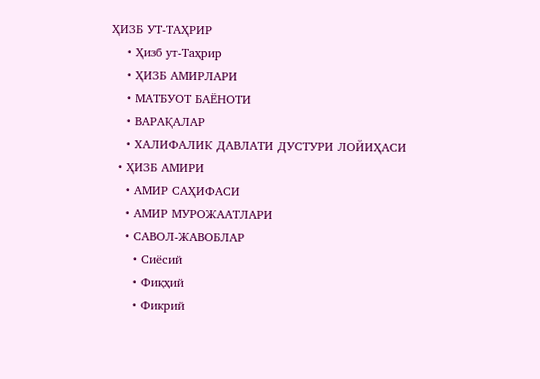ҲИЗБ УТ-ТАҲРИР
    • Ҳизб ут-Таҳрир
    • ҲИЗБ АМИРЛАРИ
    • МАТБУОТ БАЁНОТИ
    • ВАРАҚАЛАР
    • ХАЛИФАЛИК ДАВЛАТИ ДУСТУРИ ЛОЙИҲАСИ
  • ҲИЗБ АМИРИ
    • АМИР САҲИФАСИ
    • АМИР МУРОЖААТЛАРИ
    • САВОЛ-ЖАВОБЛАР
      • Сиёсий
      • Фиқҳий
      • Фикрий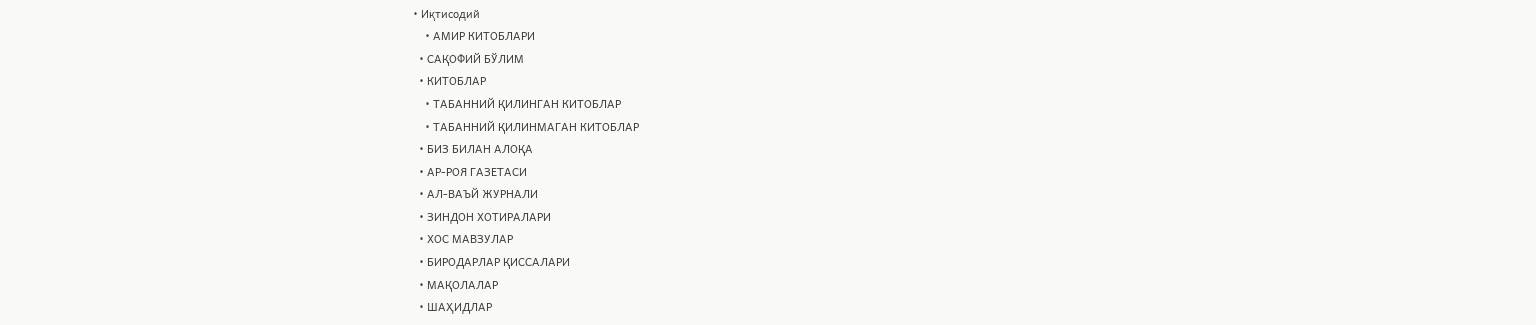• Иқтисодий
    • АМИР КИТОБЛАРИ
  • САҚОФИЙ БЎЛИМ
  • КИТОБЛАР
    • ТАБАННИЙ ҚИЛИНГАН КИТОБЛАР
    • ТАБАННИЙ ҚИЛИНМАГАН КИТОБЛАР
  • БИЗ БИЛАН АЛОҚА
  • АР-РОЯ ГАЗЕТАСИ
  • АЛ-ВАЪЙ ЖУРНАЛИ
  • ЗИНДОН ХОТИРАЛАРИ
  • ХОС МАВЗУЛАР
  • БИРОДАРЛАР ҚИССАЛАРИ
  • МАҚОЛАЛАР
  • ШАҲИДЛАР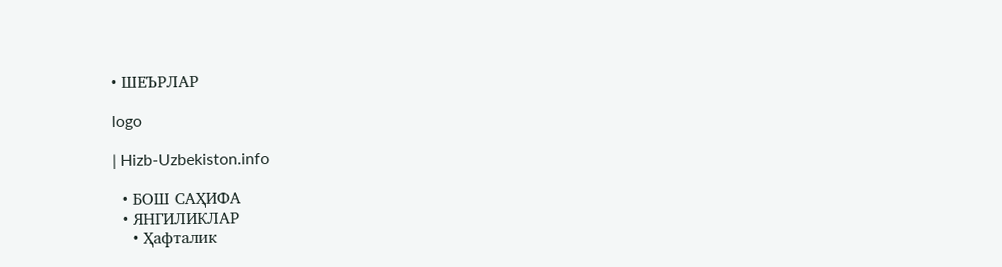• ШЕЪРЛАР

logo

| Hizb-Uzbekiston.info

  • БОШ САҲИФА
  • ЯНГИЛИКЛАР
    • Ҳафталик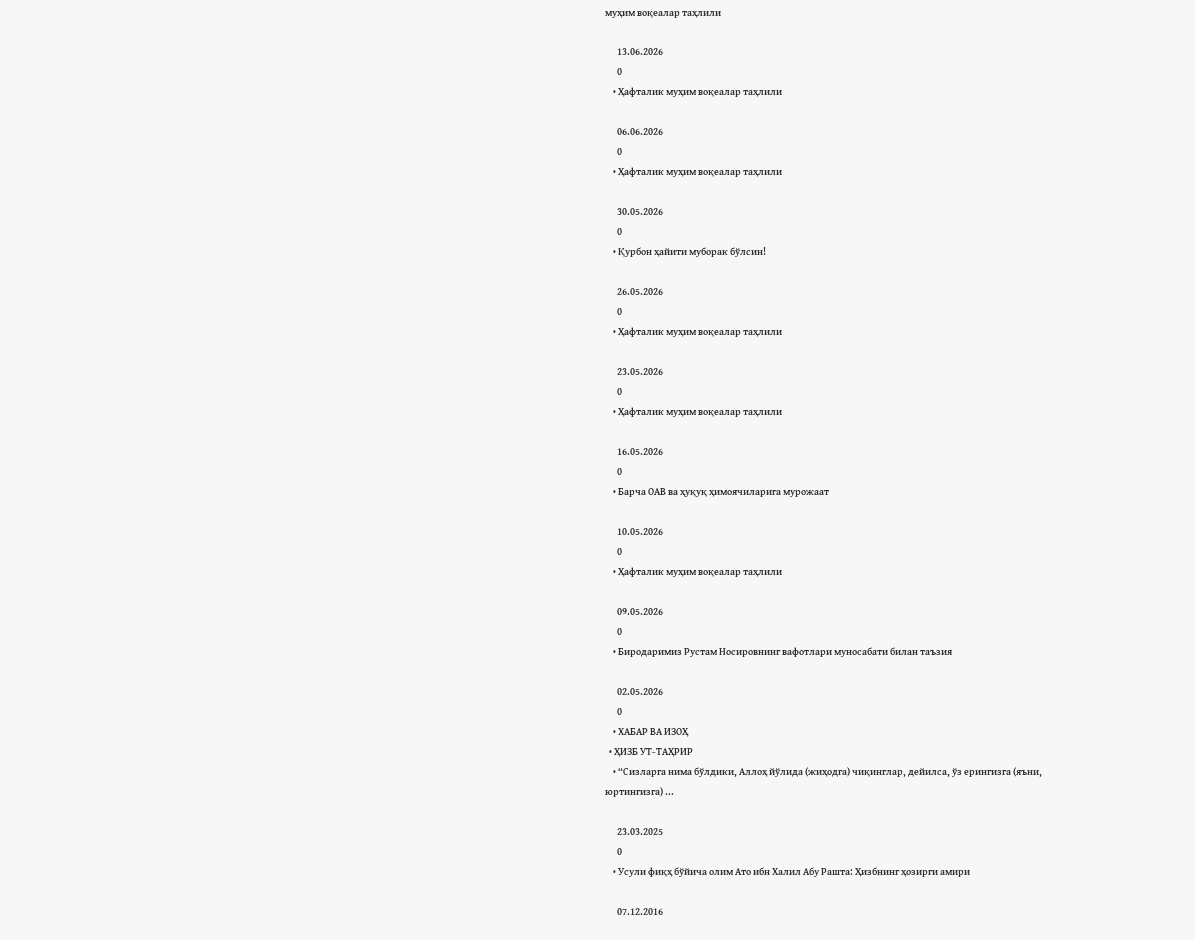муҳим воқеалар таҳлили

      13.06.2026
      0
    • Ҳафталик муҳим воқеалар таҳлили

      06.06.2026
      0
    • Ҳафталик муҳим воқеалар таҳлили

      30.05.2026
      0
    • Қурбон ҳайити муборак бўлсин!

      26.05.2026
      0
    • Ҳафталик муҳим воқеалар таҳлили

      23.05.2026
      0
    • Ҳафталик муҳим воқеалар таҳлили

      16.05.2026
      0
    • Барча ОАВ ва ҳуқуқ ҳимоячиларига мурожаат

      10.05.2026
      0
    • Ҳафталик муҳим воқеалар таҳлили

      09.05.2026
      0
    • Биродаримиз Рустам Носировнинг вафотлари муносабати билан таъзия

      02.05.2026
      0
    • ХАБАР ВА ИЗОҲ
  • ҲИЗБ УТ-ТАҲРИР
    • “Сизларга нима бўлдики, Аллоҳ йўлида (жиҳодга) чиқинглар, дейилса, ўз ерингизга (яъни, юртингизга) ...

      23.03.2025
      0
    • Усули фиқҳ бўйича олим Ато ибн Халил Абу Рашта: Ҳизбнинг ҳозирги амири

      07.12.2016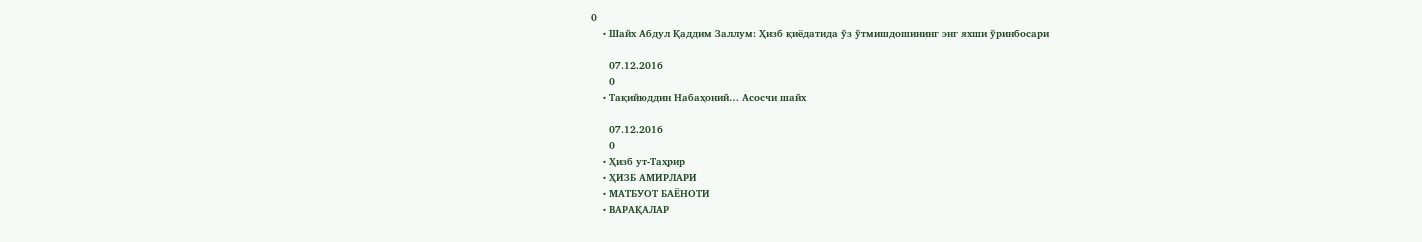0
    • Шайх Абдул Қаддим Заллум: Ҳизб қиёдатида ўз ўтмишдошининг энг яхши ўринбосари

      07.12.2016
      0
    • Тақийюддин Набаҳоний… Асосчи шайх

      07.12.2016
      0
    • Ҳизб ут-Таҳрир
    • ҲИЗБ АМИРЛАРИ
    • МАТБУОТ БАЁНОТИ
    • ВАРАҚАЛАР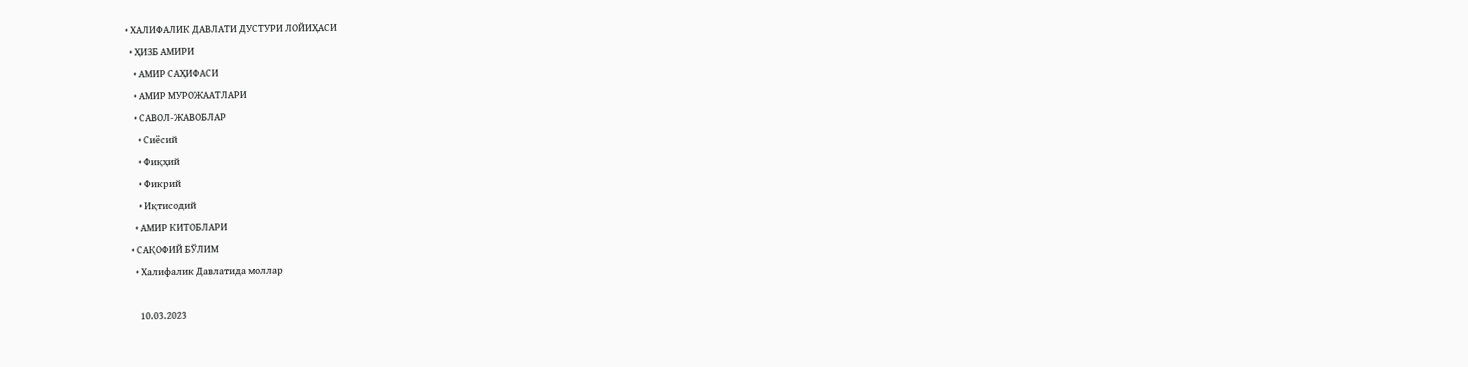• ХАЛИФАЛИК ДАВЛАТИ ДУСТУРИ ЛОЙИҲАСИ
  • ҲИЗБ АМИРИ
    • АМИР САҲИФАСИ
    • АМИР МУРОЖААТЛАРИ
    • САВОЛ-ЖАВОБЛАР
      • Сиёсий
      • Фиқҳий
      • Фикрий
      • Иқтисодий
    • АМИР КИТОБЛАРИ
  • САҚОФИЙ БЎЛИМ
    • Халифалик Давлатида моллар

      10.03.2023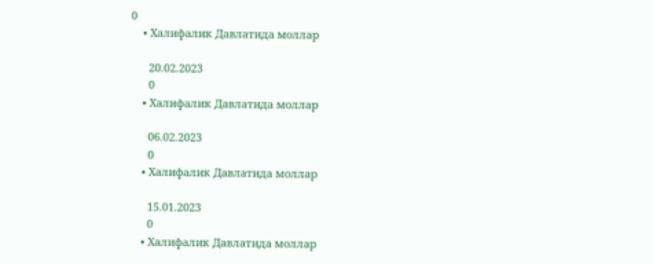0
    • Халифалик Давлатида моллар

      20.02.2023
      0
    • Халифалик Давлатида моллар

      06.02.2023
      0
    • Халифалик Давлатида моллар

      15.01.2023
      0
    • Халифалик Давлатида моллар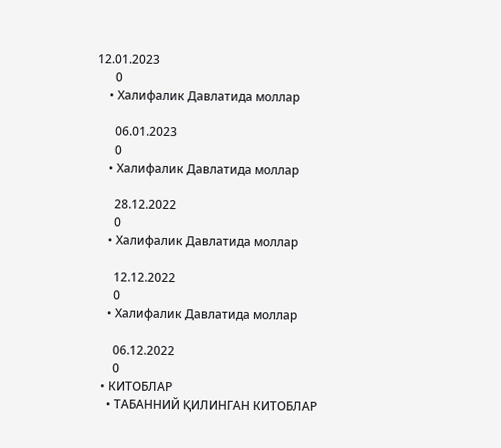12.01.2023
      0
    • Халифалик Давлатида моллар

      06.01.2023
      0
    • Халифалик Давлатида моллар

      28.12.2022
      0
    • Халифалик Давлатида моллар

      12.12.2022
      0
    • Халифалик Давлатида моллар

      06.12.2022
      0
  • КИТОБЛАР
    • ТАБАННИЙ ҚИЛИНГАН КИТОБЛАР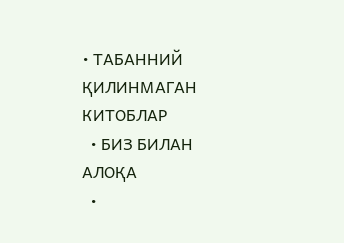• ТАБАННИЙ ҚИЛИНМАГАН КИТОБЛАР
  • БИЗ БИЛАН АЛОҚА
  •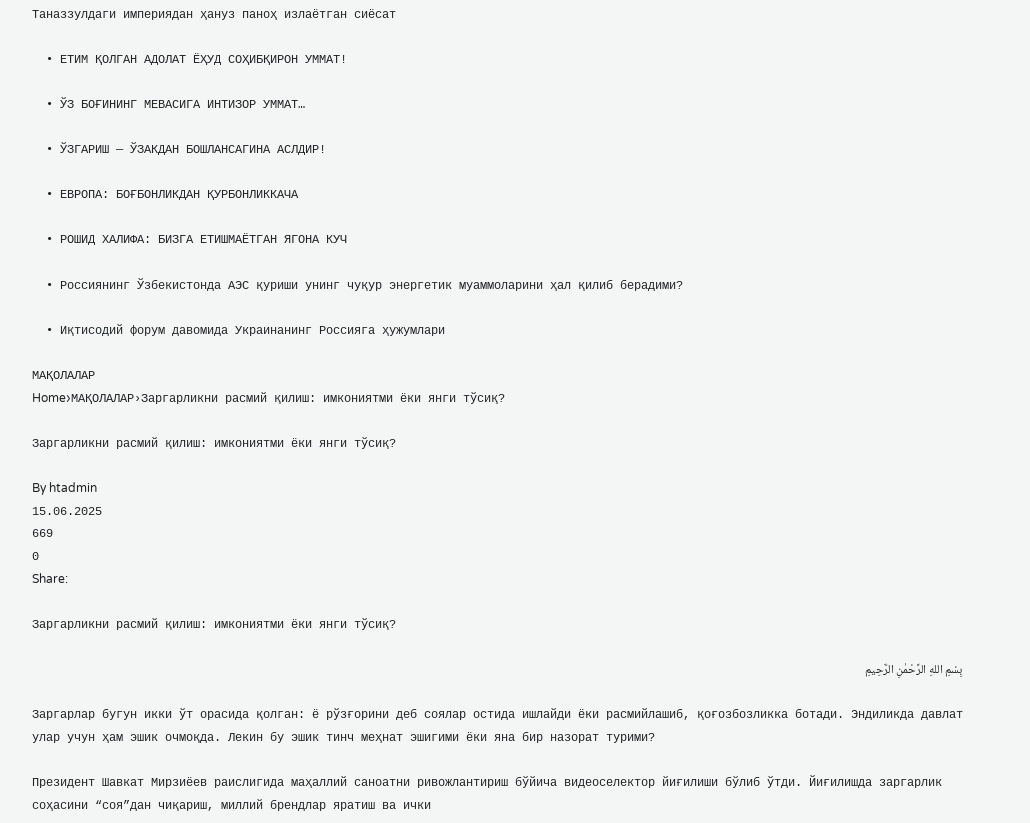Таназзулдаги империядан ҳануз паноҳ излаётган сиёсат

  • ЕТИМ ҚОЛГАН АДОЛАТ ЁҲУД СОҲИБҚИРОН УММАТ!

  • ЎЗ БОҒИНИНГ МЕВАСИГА ИНТИЗОР УММАТ…

  • ЎЗГАРИШ — ЎЗАКДАН БОШЛАНСАГИНА АСЛДИР!

  • ЕВРОПА: БОҒБОНЛИКДАН ҚУРБОНЛИККАЧА

  • РОШИД ХАЛИФА: БИЗГА ЕТИШМАЁТГАН ЯГОНА КУЧ

  • Россиянинг Ўзбекистонда АЭС қуриши унинг чуқур энергетик муаммоларини ҳал қилиб берадими?

  • Иқтисодий форум давомида Украинанинг Россияга ҳужумлари

МАҚОЛАЛАР
Home›МАҚОЛАЛАР›Заргарликни расмий қилиш: имкониятми ёки янги тўсиқ?

Заргарликни расмий қилиш: имкониятми ёки янги тўсиқ?

By htadmin
15.06.2025
669
0
Share:

Заргарликни расмий қилиш: имкониятми ёки янги тўсиқ?

بِسْمِ اللهِ الرَّحْمٰنِ الرَّحِيمِ

Заргарлар бугун икки ўт орасида қолган: ё рўзғорини деб соялар остида ишлайди ёки расмийлашиб, қоғозбозликка ботади. Эндиликда давлат улар учун ҳам эшик очмоқда. Лекин бу эшик тинч меҳнат эшигими ёки яна бир назорат турими?

Президент Шавкат Мирзиёев раислигида маҳаллий саноатни ривожлантириш бўйича видеоселектор йиғилиши бўлиб ўтди. Йиғилишда заргарлик соҳасини “соя”дан чиқариш, миллий брендлар яратиш ва ички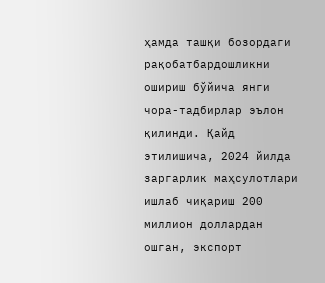ҳамда ташқи бозордаги рақобатбардошликни ошириш бўйича янги чора-тадбирлар эълон қилинди. Қайд этилишича, 2024 йилда заргарлик маҳсулотлари ишлаб чиқариш 200 миллион доллардан ошган, экспорт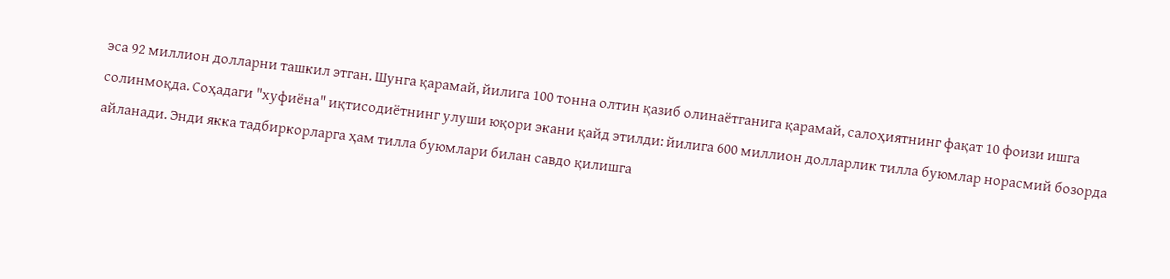эса 92 миллион долларни ташкил этган. Шунга қарамай, йилига 100 тонна олтин қазиб олинаётганига қарамай, салоҳиятнинг фақат 10 фоизи ишга солинмоқда. Соҳадаги "хуфиёна" иқтисодиётнинг улуши юқори экани қайд этилди: йилига 600 миллион долларлик тилла буюмлар норасмий бозорда айланади. Энди якка тадбиркорларга ҳам тилла буюмлари билан савдо қилишга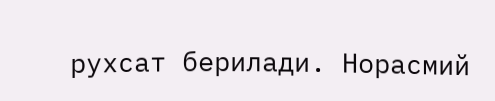рухсат берилади. Норасмий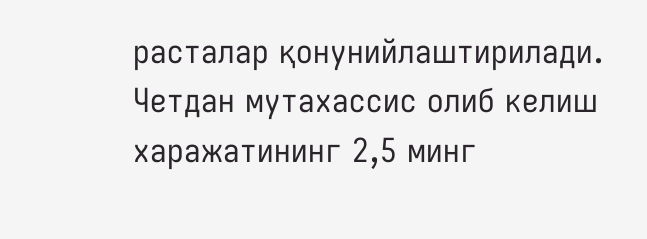расталар қонунийлаштирилади. Четдан мутахассис олиб келиш харажатининг 2,5 минг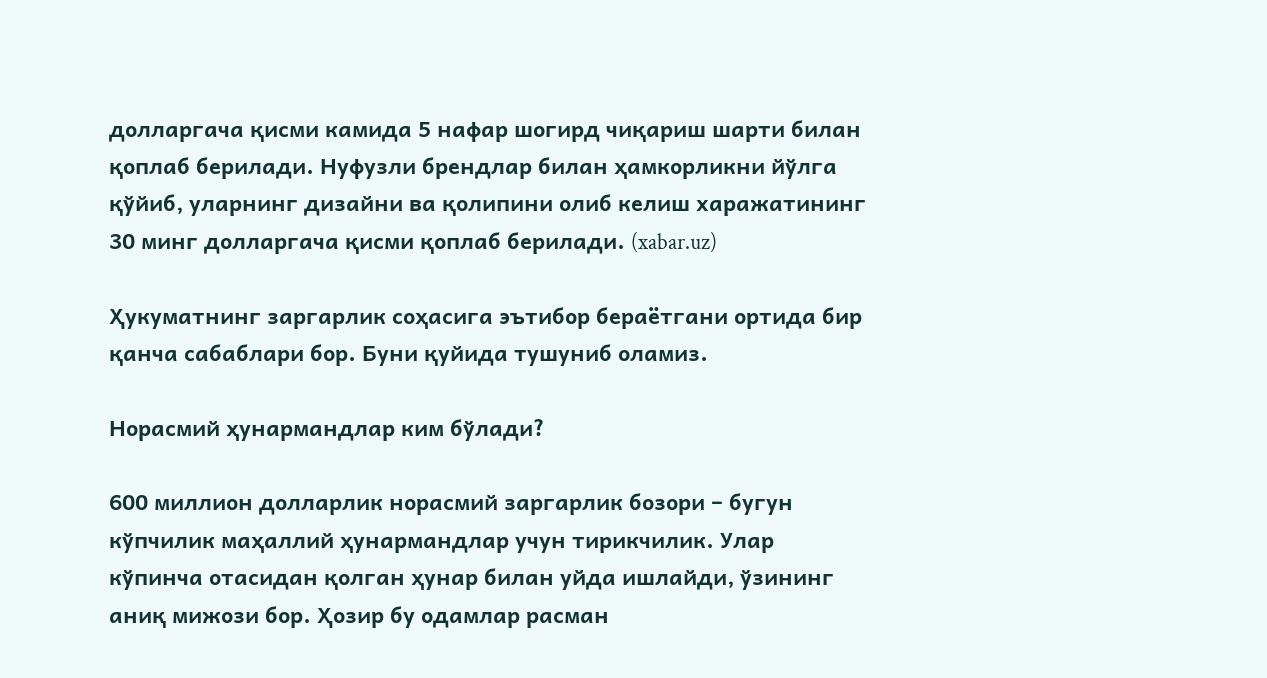долларгача қисми камида 5 нафар шогирд чиқариш шарти билан қоплаб берилади. Нуфузли брендлар билан ҳамкорликни йўлга қўйиб, уларнинг дизайни ва қолипини олиб келиш харажатининг 30 минг долларгача қисми қоплаб берилади. (xabar.uz)

Ҳукуматнинг заргарлик соҳасига эътибор бераётгани ортида бир қанча сабаблари бор. Буни қуйида тушуниб оламиз.

Норасмий ҳунармандлар ким бўлади?

600 миллион долларлик норасмий заргарлик бозори – бугун кўпчилик маҳаллий ҳунармандлар учун тирикчилик. Улар кўпинча отасидан қолган ҳунар билан уйда ишлайди, ўзининг аниқ мижози бор. Ҳозир бу одамлар расман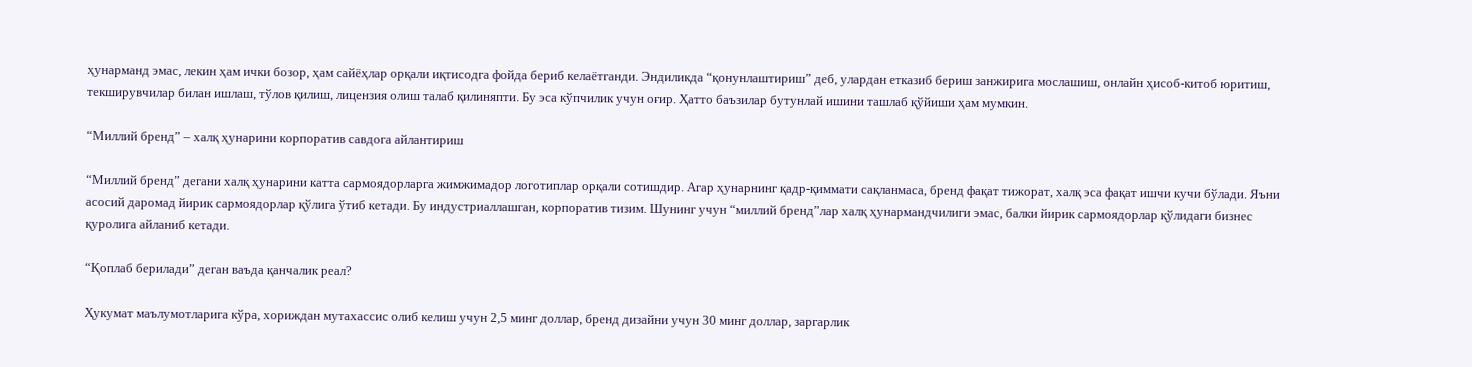ҳунарманд эмас, лекин ҳам ички бозор, ҳам сайёҳлар орқали иқтисодга фойда бериб келаётганди. Эндиликда “қонунлаштириш” деб, улардан етказиб бериш занжирига мослашиш, онлайн ҳисоб-китоб юритиш, текширувчилар билан ишлаш, тўлов қилиш, лицензия олиш талаб қилиняпти. Бу эса кўпчилик учун оғир. Ҳатто баъзилар бутунлай ишини ташлаб қўйиши ҳам мумкин.

“Миллий бренд” – халқ ҳунарини корпоратив савдога айлантириш

“Миллий бренд” дегани халқ ҳунарини катта сармоядорларга жимжимадор логотиплар орқали сотишдир. Агар ҳунарнинг қадр-қиммати сақланмаса, бренд фақат тижорат, халқ эса фақат ишчи кучи бўлади. Яъни асосий даромад йирик сармоядорлар қўлига ўтиб кетади. Бу индустриаллашган, корпоратив тизим. Шунинг учун “миллий бренд”лар халқ ҳунармандчилиги эмас, балки йирик сармоядорлар қўлидаги бизнес қуролига айланиб кетади.

“Қоплаб берилади” деган ваъда қанчалик реал?

Ҳукумат маълумотларига кўра, хориждан мутахассис олиб келиш учун 2,5 минг доллар, бренд дизайни учун 30 минг доллар, заргарлик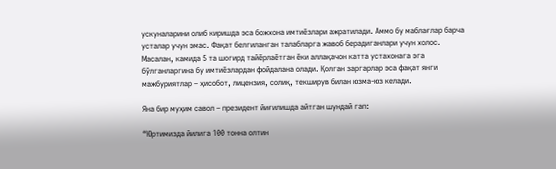ускуналарини олиб киришда эса божхона имтиёзлари ажратилади. Аммо бу маблағлар барча усталар учун эмас. Фақат белгиланган талабларга жавоб берадиганлари учун холос. Масалан, камида 5 та шогирд тайёрлаётган ёки аллақачон катта устахонага эга бўлганларгина бу имтиёзлардан фойдалана олади. Қолган заргарлар эса фақат янги мажбуриятлар – ҳисобот, лицензия, солиқ, текширув билан юзма-юз келади.

Яна бир муҳим савол – президент йиғилишда айтган шундай гап:

“Юртимизда йилига 100 тонна олтин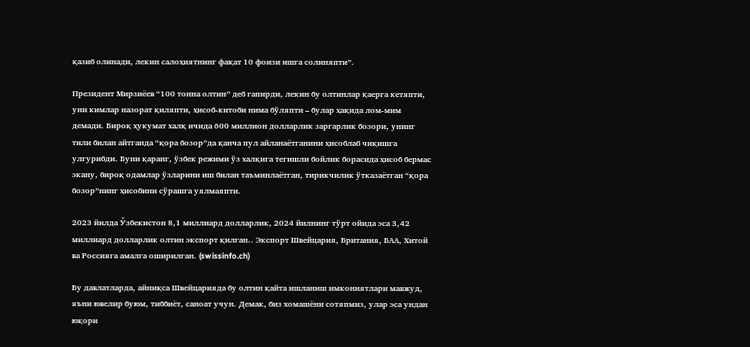қазиб олинади, лекин салоҳиятнинг фақат 10 фоизи ишга солиняпти”.

Президент Мирзиёев “100 тонна олтин” деб гапирди, лекин бу олтинлар қаерга кетяпти, уни кимлар назорат қиляпти, ҳисоб-китоби нима бўляпти – булар ҳақида лом-мим демади. Бироқ ҳукумат халқ ичида 600 миллион долларлик заргарлик бозори, унинг тили билан айтганда “қора бозор”да қанча пул айланаётганини ҳисоблаб чиқишга улгурибди. Буни қаранг, ўзбек режими ўз халқига тегишли бойлик борасида ҳисоб бермас экану, бироқ одамлар ўзларини иш билан таъминлаётган, тирикчилик ўтказаётган “қора бозор”нинг ҳисобини сўрашга уялмаяпти.

2023 йилда Ўзбекистон 8,1 миллиард долларлик, 2024 йилнинг тўрт ойида эса 3,42 миллиард долларлик олтин экспорт қилган.. Экспорт Швейцария, Британия, БАА, Хитой ва Россияга амалга оширилган. (swissinfo.ch)

Бу давлатларда, айниқса Швейцарияда бу олтин қайта ишланиш имкониятлари мавжуд, яъни ювелир буюм, тиббиёт, саноат учун. Демак, биз хомашёни сотяпмиз, улар эса ундан юқори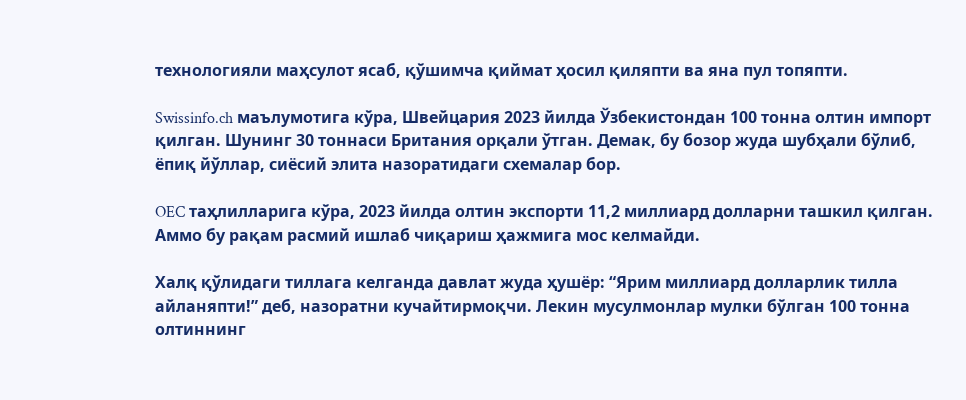технологияли маҳсулот ясаб, қўшимча қиймат ҳосил қиляпти ва яна пул топяпти.

Swissinfo.ch маълумотига кўра, Швейцария 2023 йилда Ўзбекистондан 100 тонна олтин импорт қилган. Шунинг 30 тоннаси Британия орқали ўтган. Демак, бу бозор жуда шубҳали бўлиб, ёпиқ йўллар, сиёсий элита назоратидаги схемалар бор.

OEC таҳлилларига кўра, 2023 йилда олтин экспорти 11,2 миллиард долларни ташкил қилган. Аммо бу рақам расмий ишлаб чиқариш ҳажмига мос келмайди.

Халқ қўлидаги тиллага келганда давлат жуда ҳушёр: “Ярим миллиард долларлик тилла айланяпти!” деб, назоратни кучайтирмоқчи. Лекин мусулмонлар мулки бўлган 100 тонна олтиннинг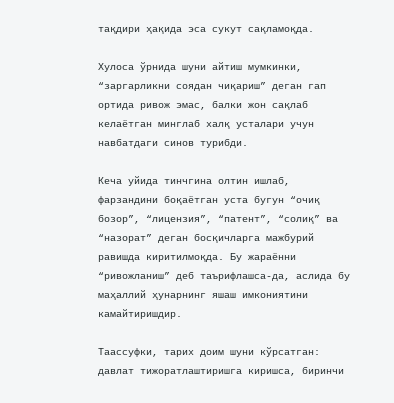тақдири ҳақида эса сукут сақламоқда.

Хулоса ўрнида шуни айтиш мумкинки, “заргарликни соядан чиқариш” деган гап ортида ривож эмас, балки жон сақлаб келаётган минглаб халқ усталари учун навбатдаги синов турибди.

Кеча уйида тинчгина олтин ишлаб, фарзандини боқаётган уста бугун “очиқ бозор”, “лицензия”, “патент”, “солиқ” ва “назорат” деган босқичларга мажбурий равишда киритилмоқда. Бу жараённи “ривожланиш” деб таърифлашса-да, аслида бу маҳаллий ҳунарнинг яшаш имкониятини камайтиришдир.

Таассуфки, тарих доим шуни кўрсатган: давлат тижоратлаштиришга киришса, биринчи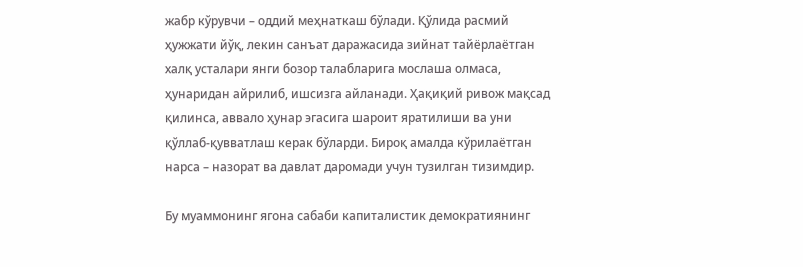жабр кўрувчи – оддий меҳнаткаш бўлади. Қўлида расмий ҳужжати йўқ, лекин санъат даражасида зийнат тайёрлаётган халқ усталари янги бозор талабларига мослаша олмаса, ҳунаридан айрилиб, ишсизга айланади. Ҳақиқий ривож мақсад қилинса, аввало ҳунар эгасига шароит яратилиши ва уни қўллаб-қувватлаш керак бўларди. Бироқ амалда кўрилаётган нарса – назорат ва давлат даромади учун тузилган тизимдир.

Бу муаммонинг ягона сабаби капиталистик демократиянинг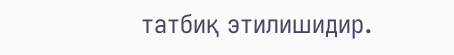татбиқ этилишидир.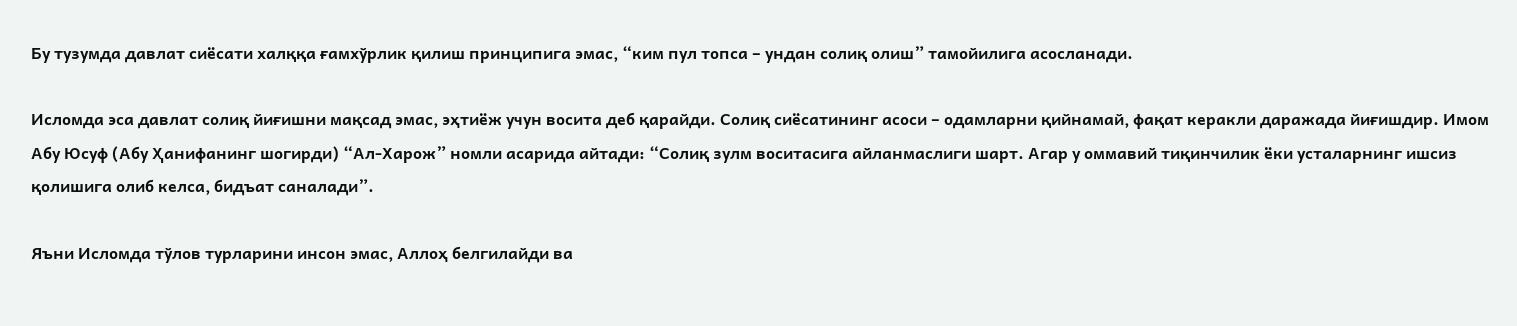Бу тузумда давлат сиёсати халққа ғамхўрлик қилиш принципига эмас, “ким пул топса – ундан солиқ олиш” тамойилига асосланади.

Исломда эса давлат солиқ йиғишни мақсад эмас, эҳтиёж учун восита деб қарайди. Солиқ сиёсатининг асоси – одамларни қийнамай, фақат керакли даражада йиғишдир. Имом Абу Юсуф (Абу Ҳанифанинг шогирди) “Ал-Харож” номли асарида айтади: “Солиқ зулм воситасига айланмаслиги шарт. Агар у оммавий тиқинчилик ёки усталарнинг ишсиз қолишига олиб келса, бидъат саналади”.

Яъни Исломда тўлов турларини инсон эмас, Аллоҳ белгилайди ва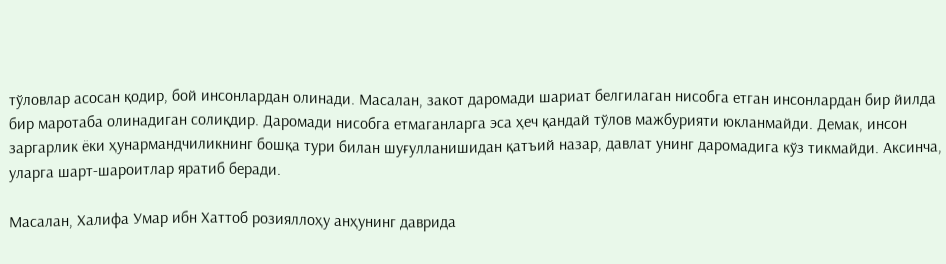тўловлар асосан қодир, бой инсонлардан олинади. Масалан, закот даромади шариат белгилаган нисобга етган инсонлардан бир йилда бир маротаба олинадиган солиқдир. Даромади нисобга етмаганларга эса ҳеч қандай тўлов мажбурияти юкланмайди. Демак, инсон заргарлик ёки ҳунармандчиликнинг бошқа тури билан шуғулланишидан қатъий назар, давлат унинг даромадига кўз тикмайди. Аксинча, уларга шарт-шароитлар яратиб беради.

Масалан, Халифа Умар ибн Хаттоб розияллоҳу анҳунинг даврида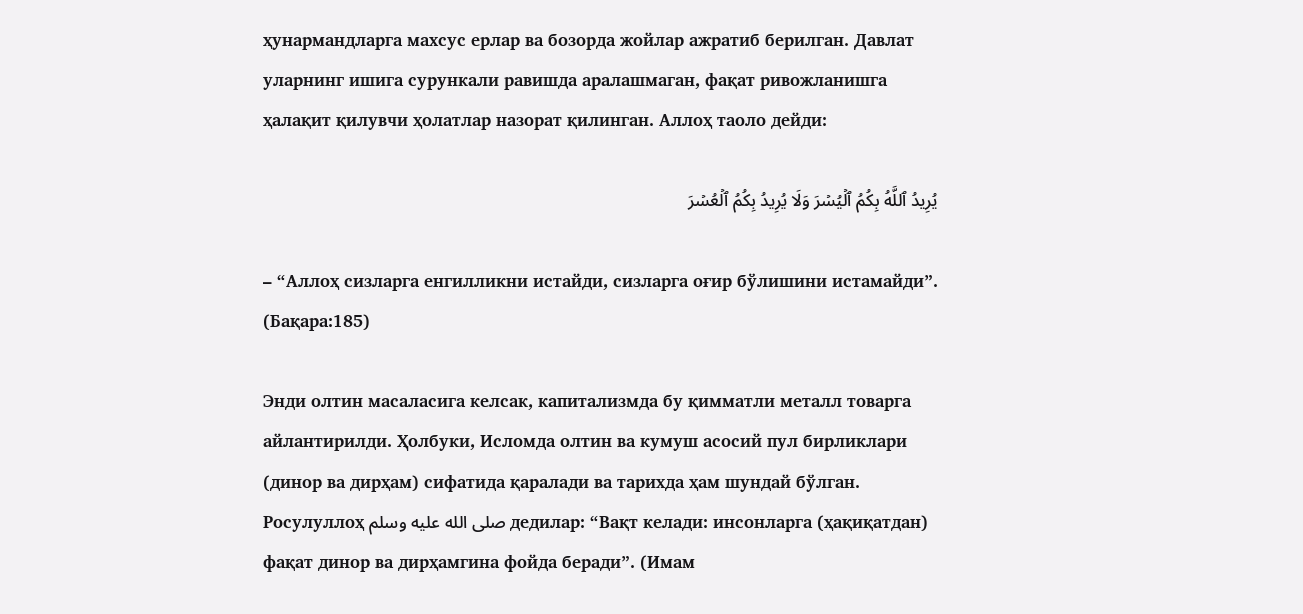ҳунармандларга махсус ерлар ва бозорда жойлар ажратиб берилган. Давлат уларнинг ишига сурункали равишда аралашмаган, фақат ривожланишга ҳалақит қилувчи ҳолатлар назорат қилинган. Аллоҳ таоло дейди:

يُرِيدُ ٱللَّهُ بِكُمُ ٱلۡيُسۡرَ وَلَا يُرِيدُ بِكُمُ ٱلۡعُسۡرَ

– “Аллоҳ сизларга енгилликни истайди, сизларга оғир бўлишини истамайди”.  (Бақара:185)

Энди олтин масаласига келсак, капитализмда бу қимматли металл товарга айлантирилди. Ҳолбуки, Исломда олтин ва кумуш асосий пул бирликлари (динор ва дирҳам) сифатида қаралади ва тарихда ҳам шундай бўлган. Росулуллоҳ صلى الله عليه وسلم дедилар: “Вақт келади: инсонларга (ҳақиқатдан) фақат динор ва дирҳамгина фойда беради”. (Имам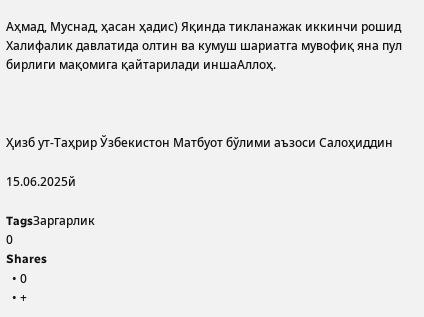Аҳмад, Муснад, ҳасан ҳадис) Яқинда тикланажак иккинчи рошид Халифалик давлатида олтин ва кумуш шариатга мувофиқ яна пул бирлиги мақомига қайтарилади иншаАллоҳ.



Ҳизб ут-Таҳрир Ўзбекистон Матбуот бўлими аъзоси Салоҳиддин

15.06.2025й

TagsЗаргарлик
0
Shares
  • 0
  • +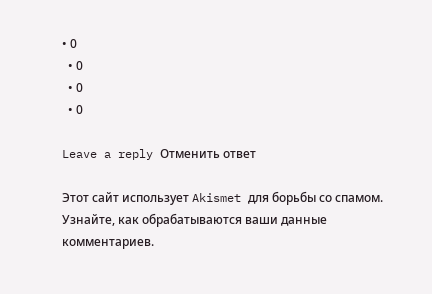• 0
  • 0
  • 0
  • 0

Leave a reply Отменить ответ

Этот сайт использует Akismet для борьбы со спамом. Узнайте, как обрабатываются ваши данные комментариев.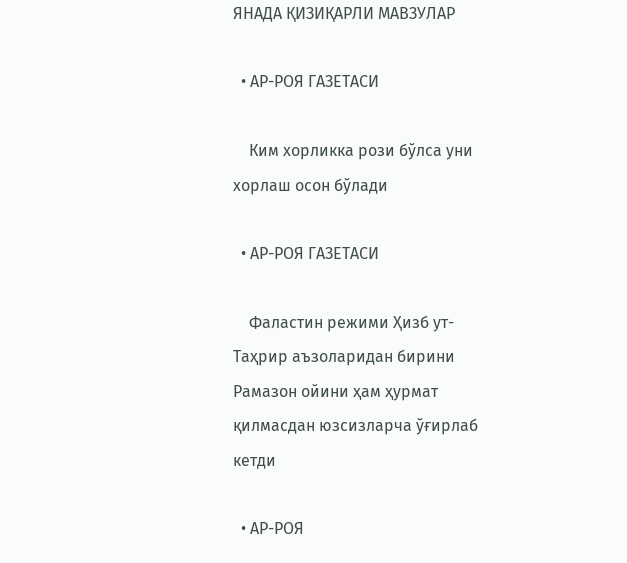ЯНАДА ҚИЗИҚАРЛИ МАВЗУЛАР

  • АР-РОЯ ГАЗЕТАСИ

    Ким хорликка рози бўлса уни хорлаш осон бўлади

  • АР-РОЯ ГАЗЕТАСИ

    Фаластин режими Ҳизб ут-Таҳрир аъзоларидан бирини Рамазон ойини ҳам ҳурмат қилмасдан юзсизларча ўғирлаб кетди

  • АР-РОЯ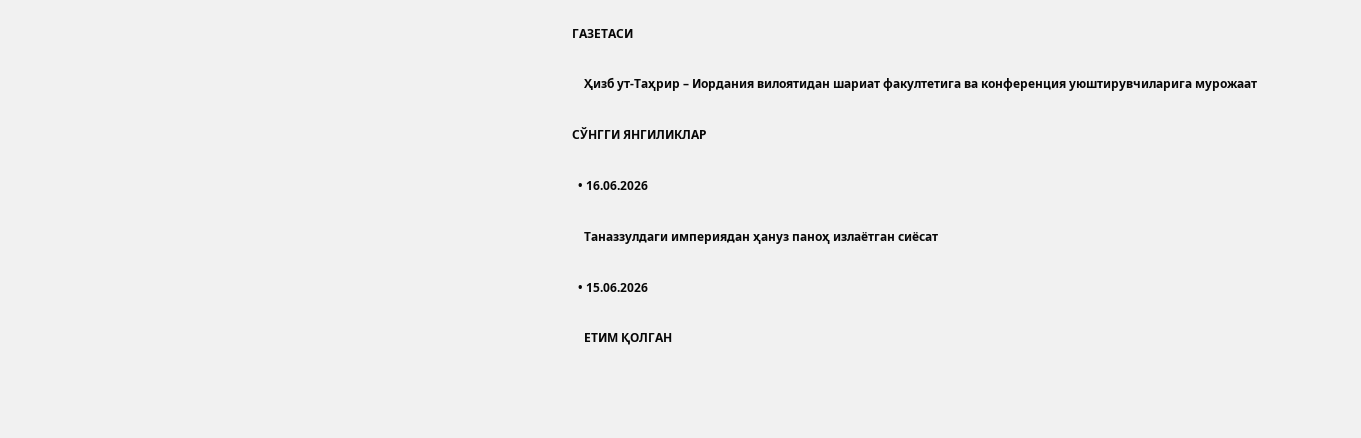ГАЗЕТАСИ

    Ҳизб ут-Таҳрир – Иордания вилоятидан шариат факултетига ва конференция уюштирувчиларига мурожаат

СЎНГГИ ЯНГИЛИКЛАР

  • 16.06.2026

    Таназзулдаги империядан ҳануз паноҳ излаётган сиёсат

  • 15.06.2026

    ЕТИМ ҚОЛГАН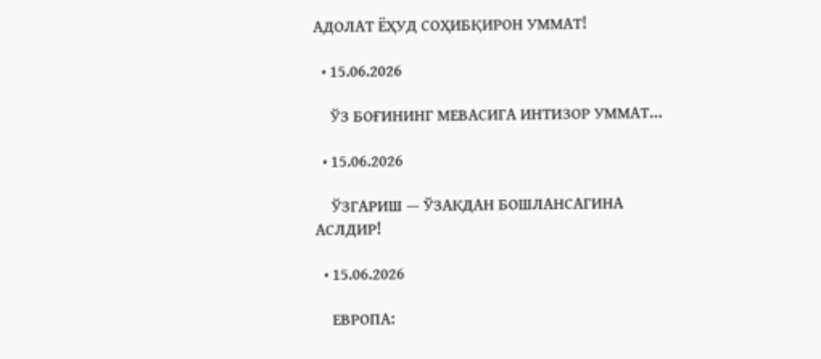АДОЛАТ ЁҲУД СОҲИБҚИРОН УММАТ!

  • 15.06.2026

    ЎЗ БОҒИНИНГ МЕВАСИГА ИНТИЗОР УММАТ…

  • 15.06.2026

    ЎЗГАРИШ — ЎЗАКДАН БОШЛАНСАГИНА АСЛДИР!

  • 15.06.2026

    ЕВРОПА: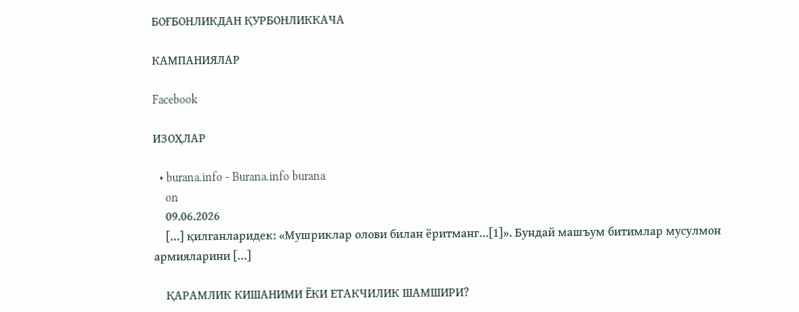БОҒБОНЛИКДАН ҚУРБОНЛИККАЧА

КАМПАНИЯЛАР

Facebook

ИЗОҲЛАР

  • burana.info - Burana.info burana
    on
    09.06.2026
    […] қилганларидек: «Мушриклар олови билан ёритманг…[1]». Бундай машъум битимлар мусулмон армияларини […]

    ҚАРАМЛИК КИШАНИМИ ЁКИ ЕТАКЧИЛИК ШАМШИРИ?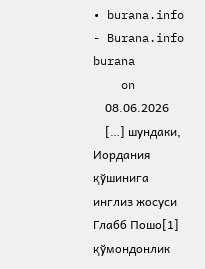• burana.info - Burana.info burana
    on
    08.06.2026
    […] шундаки, Иордания қўшинига инглиз жосуси Глабб Пошо[1] қўмондонлик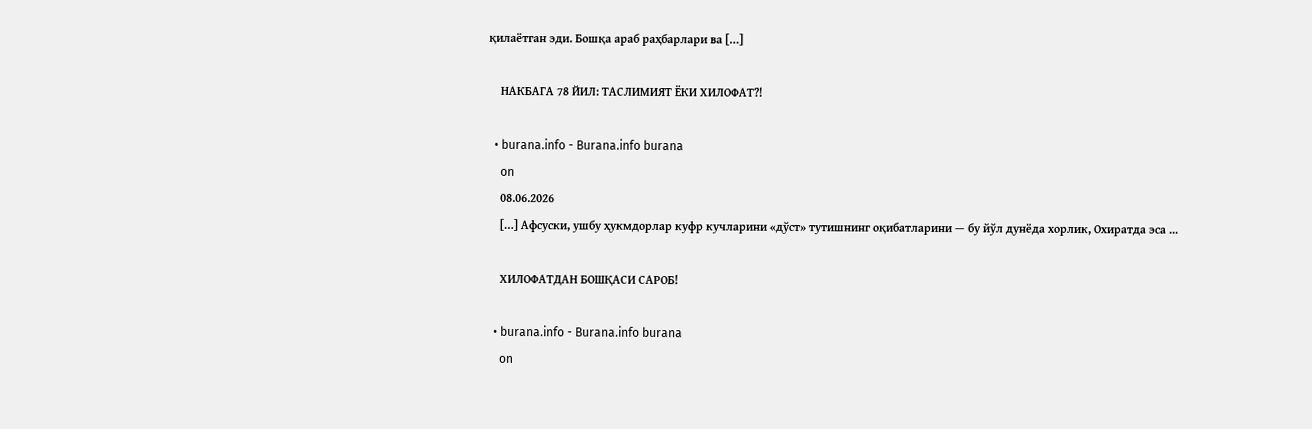қилаётган эди. Бошқа араб раҳбарлари ва […]

    НАКБАГА 78 ЙИЛ: ТАСЛИМИЯТ ЁКИ ХИЛОФАТ?!

  • burana.info - Burana.info burana
    on
    08.06.2026
    […] Афсуски, ушбу ҳукмдорлар куфр кучларини «дўст» тутишнинг оқибатларини — бу йўл дунёда хорлик, Охиратда эса ...

    ХИЛОФАТДАН БОШҚАСИ САРОБ!

  • burana.info - Burana.info burana
    on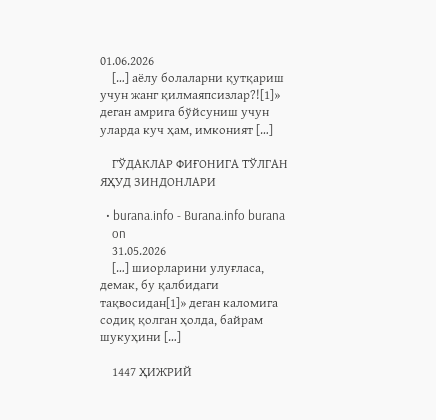01.06.2026
    […] аёлу болаларни қутқариш учун жанг қилмаяпсизлар?![1]» деган амрига бўйсуниш учун уларда куч ҳам, имконият […]

    ГЎДАКЛАР ФИҒОНИГА ТЎЛГАН ЯҲУД ЗИНДОНЛАРИ

  • burana.info - Burana.info burana
    on
    31.05.2026
    […] шиорларини улуғласа, демак, бу қалбидаги тақвосидан[1]» деган каломига содиқ қолган ҳолда, байрам шукуҳини […]

    1447 ҲИЖРИЙ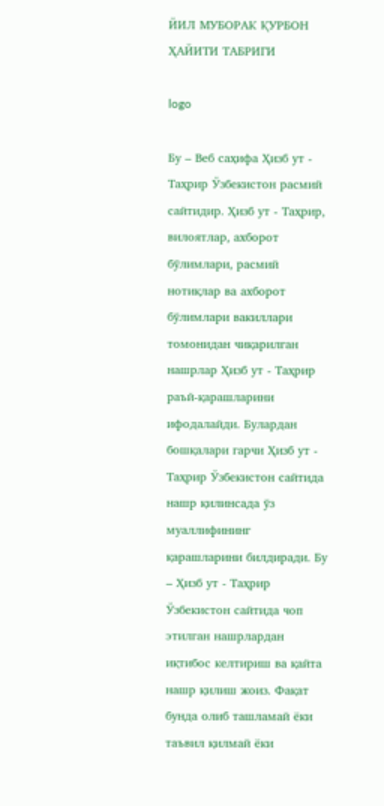ЙИЛ МУБОРАК ҚУРБОН ҲАЙИТИ ТАБРИГИ

logo

Бу – Веб саҳифа Ҳизб ут - Таҳрир Ўзбекистон расмий сайтидир. Ҳизб ут - Таҳрир, вилоятлар, ахборот бўлимлари, расмий нотиқлар ва ахборот бўлимлари вакиллари томонидан чиқарилган нашрлар Ҳизб ут - Таҳрир раъй-қарашларини ифодалайди. Булардан бошқалари гарчи Ҳизб ут - Таҳрир Ўзбекистон сайтида нашр қилинсада ўз муаллифининг қарашларини билдиради. Бу – Ҳизб ут - Таҳрир Ўзбекистон сайтида чоп этилган нашрлардан иқтибос келтириш ва қайта нашр қилиш жоиз. Фақат бунда олиб ташламай ёки таъвил қилмай ёки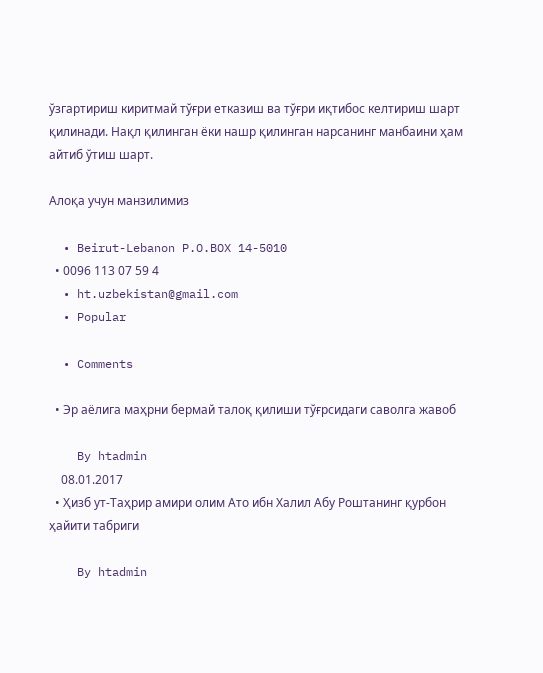ўзгартириш киритмай тўғри етказиш ва тўғри иқтибос келтириш шарт қилинади. Нақл қилинган ёки нашр қилинган нарсанинг манбаини ҳам айтиб ўтиш шарт.

Алоқа учун манзилимиз

  • Beirut-Lebanon P.O.BOX 14-5010
  • 0096 113 07 59 4
  • ht.uzbekistan@gmail.com
  • Popular

  • Comments

  • Эр аёлига маҳрни бермай талоқ қилиши тўғрсидаги саволга жавоб

    By htadmin
    08.01.2017
  • Ҳизб ут-Таҳрир амири олим Ато ибн Халил Абу Роштанинг қурбон ҳайити табриги

    By htadmin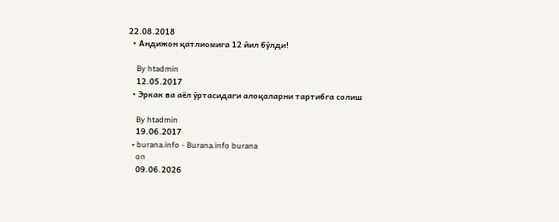22.08.2018
  • Андижон қатлиомига 12 йил бўлди!

    By htadmin
    12.05.2017
  • Эркак ва аёл ўртасидаги алоқаларни тартибга солиш

    By htadmin
    19.06.2017
  • burana.info - Burana.info burana
    on
    09.06.2026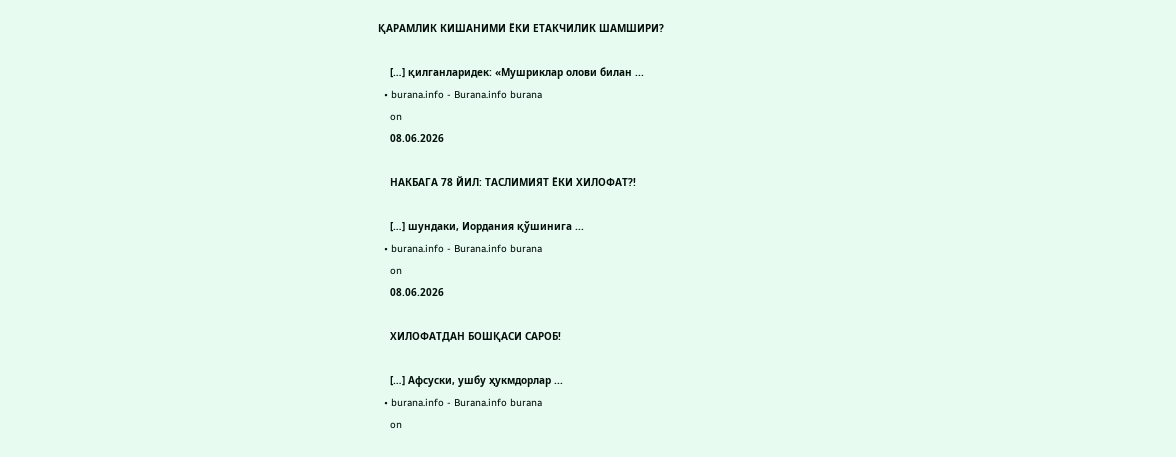ҚАРАМЛИК КИШАНИМИ ЁКИ ЕТАКЧИЛИК ШАМШИРИ?

    […] қилганларидек: «Мушриклар олови билан ...
  • burana.info - Burana.info burana
    on
    08.06.2026

    НАКБАГА 78 ЙИЛ: ТАСЛИМИЯТ ЁКИ ХИЛОФАТ?!

    […] шундаки, Иордания қўшинига ...
  • burana.info - Burana.info burana
    on
    08.06.2026

    ХИЛОФАТДАН БОШҚАСИ САРОБ!

    […] Афсуски, ушбу ҳукмдорлар ...
  • burana.info - Burana.info burana
    on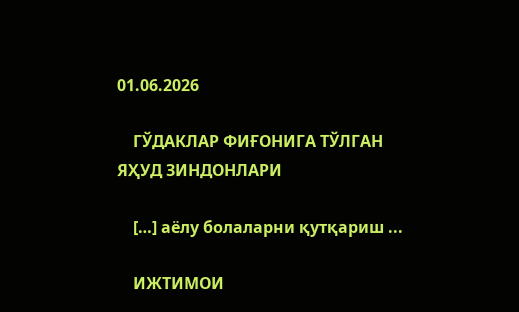01.06.2026

    ГЎДАКЛАР ФИҒОНИГА ТЎЛГАН ЯҲУД ЗИНДОНЛАРИ

    […] аёлу болаларни қутқариш ...

    ИЖТИМОИ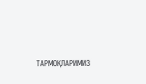ТАРМОҚЛАРИМИЗ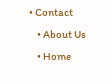• Contact
    • About Us
    • Home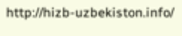http://hizb-uzbekiston.info/